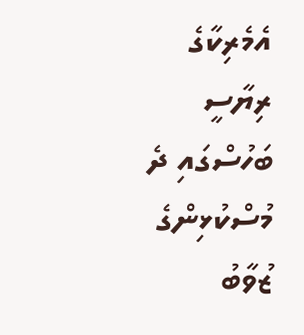އެމެރިކާގެ ރިޔާސީ ބަހުސްގައި ދެ މުސްކުޅިންގެ ޒުވާބު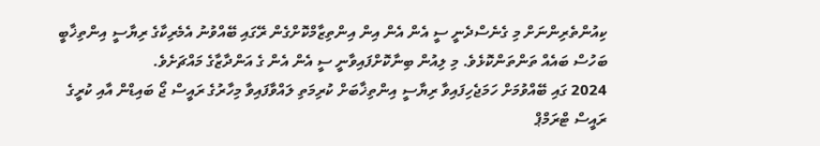ކިއުންތެރިންނަށް މި ގެނެސްދެނީ ސީ އެން އެން އިން އިންތިޒާމްކޮށްގެން ރޭގައި ބޭއްވުނު އެމެރިކާގެ ރިޔާސީ އިންތިޚާބީ ބަހުސް ބައެއް ތަންތަންކޮޅެވެ. މި ލިއުން ބިނާކޮށްފައިވާނީ ސީ އެން އެން ގެ އަންދާޒާގެ މައްޗަށެވެ.
2024 ގައި ބޭއްވުމަށް ހަމަޖެހިފައިވާ ރިޔާސީ އިންތިޚާބަށް ކުރިމަތި ލައްވާފައިވާ މިހާރުގެ ރައީސް ޖޯ ބައިޑްން އާއި ކުރީގެ ރައީސް ޓްރަމްޕް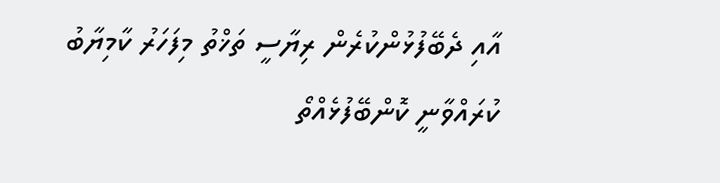އާއި ދެބޭފުޅުންކުރެން ރިޔާސީ ތަޚްތު މިފަހަރު ކާމިޔާބު ކުރައްވާނީ ކޮންބޭފުޅެއްތޯ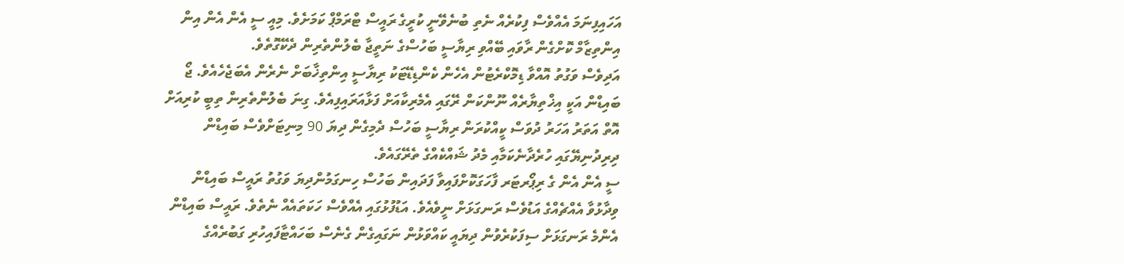އަހައިފިނަމަ އެއްވެސް ފިކުރެއް ނެތި ބުނެވޭނީ ކުރީގެ ރައީސް ޓްރަމްޕް ކަމަށެވެ. މިއީ ސީ އެން އެން އިން އިންތިޒާމް ކޮށްގެން ރާވައި ބޭއްވި ރިޔާސީ ބަހުސްގެ ނަތީޖާ ބެލުންތެރިން ދެކޭގޮތެވެ.
އަދިވެސް ވަގުތު އޮއްވާ ޑިމޮކްރެޓުން އެހެން ކެންޑިޑޭޓަކު ރިޔާސީ އިންތިޚާބަށް ނެރެން އެބަޖެހެއެވެ. ޖޯ ބައިޑްން އަކީ އިޚްތިޔާރެއް ނޫންކަން ރޭގައި އެމެރިކާއަށް ފަޅާއަރައިފިއެވެ. ގިނަ ބެލުންތެރިން ތިބީ ކުރިއަށް އޮތް އަތަރު އަހަރު ދުވަސް ކީއްކުރަން ރިޔާސީ ބަހުސް ދެމިގެން ދިޔަ 90 މިނިޓަށްވެސް ބައިޑްން ދިރިދުނިޔޭގައި ހުރެދާނެކަމާއި މެދު ޝައްކެއްގެ ތެރޭގައެވެ.
ސީ އެން އެން ގެ ރިޕޯރޓަރ ފާހަގަކޮށްފައިވާ ފަދައިން ބަހުސް ހިނގަމުންދިޔަ ވަގުތު ރައީސް ބައިޑްން ވިދާޅުވާ އެއްޗެއްގެ އަޑުވެސް ރަނގަޅަށް ނީވެއެވެ. އަޑުފުޅުގައި އެއްވެސް ހަކަތައެއް ނެތެވެ. ރައީސް ބައިޑްން އެންމެ ރަނގަޅަށް ސިފަކުރެވުން ދިޔައީ ކައްވަޅުން ނަގައިގެން ގެނެސް ބަހައްޓާފައިހުރި ގަބުރެއްގެ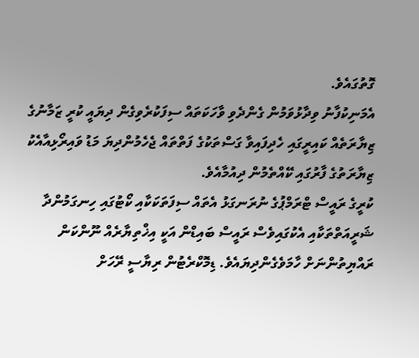ގޮތުގައެވެ.
އެމަނިކުފާނު ވިދާޅުވަމުން ގެންދެވި ވާހަކަތައް ސިފަކުރެވިގެން ދިޔައީ ކުރީ ޒަމާނުގެ ޒިޔާރަތެއް ކައިރީގައި ހެދިފައިވާ ގަސްތަކުގެ ފަތްތައް ޖެހެމުންދިޔަ މަޑު ވައިރޯޅިއާއެކު ޒިޔާރަތުގެ ފާރުގައި ކޭއްތެމުން ދިއުމާއެވެ.
ކުރީގެ ރައީސް ޓްރަމްޕުގެ ނުރަނގަޅު އެތައް ސިފަތަކަކާއި ކޯޓުގައި ހިނގަމުންދާ ޝަރީއަތްތަކާއި އެކުގައިވެސް ރައީސް ބައިޑްން އަކީ އިޚްތިޔާރެއް ނޫންކަން ރައްޔިތުންނަށް ހާމަވެގެންދިޔައެވެ. ޑިމޮކްރެޓުން ރިޔާސީ ރޭހަށް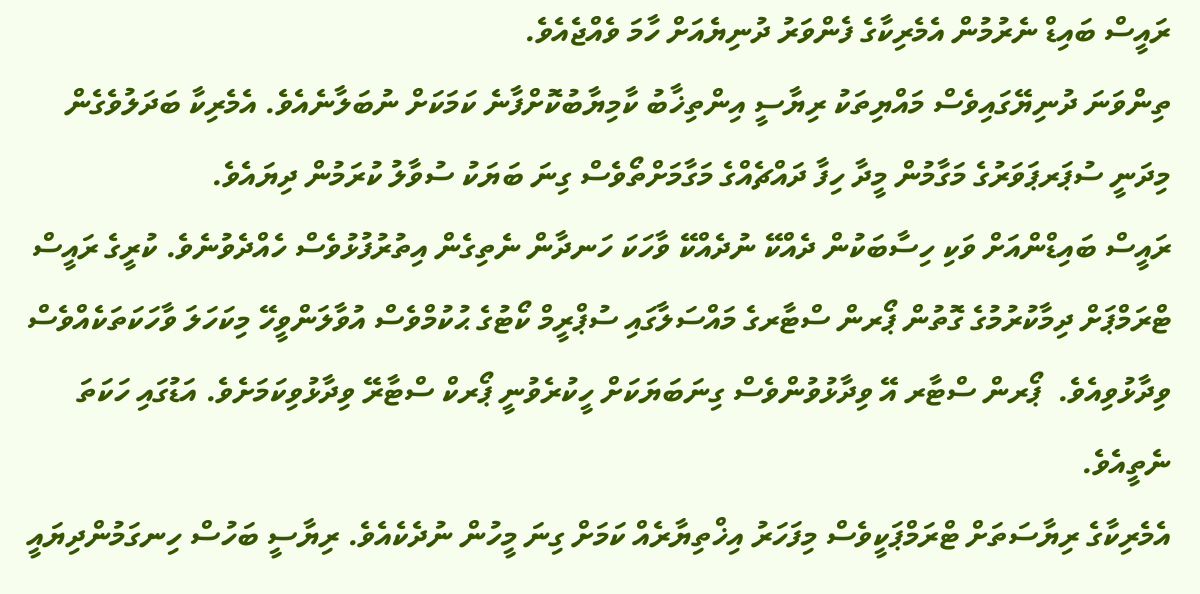ރައީސް ބައިޑް ނެރުމުން އެމެރިކާގެ ފެންވަރު ދުނިޔެއަށް ހާމަ ވެއްޖެއެވެ.
ތިންވަނަ ދުނިޔޭގައިވެސް މައްޔިތަކު ރިޔާސީ އިންތިޚާބު ކާމިޔާބުކޮށްފާނެ ކަމަކަށް ނުބަލާނެއެވެ. އެމެރިކާ ބަދަލުވެގެން މިދަނީ ސުޕަރޕަވަރުގެ މަގާމުން މީދާ ހިފާ ދައްޗެއްގެ މަގާމަށްތޯވެސް ގިނަ ބަޔަކު ސުވާލު ކުރަމުން ދިޔައެވެ.
ރައީސް ބައިޑްންއަށް ވަކި ހިސާބަކުން ދެއްކޭ ނުދެއްކޭ ވާހަކަ ހަނދާން ނެތިގެން އިތުރުފުޅުވެސް ހެއްދެވުނެވެ. ކުރީގެ ރައީސް ޓްރަމްޕަށް ދިމާކުރުމުގެ ގޮތުން ޕޯރން ސްޓާރގެ މައްސަލާގައި ސުޕްރީމް ކޯޓުގެ ޙުކުމްވެސް އުވާލަންވީހޭ މިކަހަލަ ވާހަކަތަކެއްވެސް ވިދާޅުވިއެވެ.  ޕޯރން ސްޓާރ އޭ ވިދާޅުވުންވެސް ގިނަބަޔަކަށް ހީކުރެވުނީ ޕޯރކް ސްޓާރޭ ވިދާޅުވިކަމަށެވެ. އަޑުގައި ހަކަތަ ނެތީއެވެ.
އެމެރިކާގެ ރިޔާސަތަށް ޓްރަމްޕަކީވެސް މިފަހަރު އިޚްތިޔާރެއް ކަމަށް ގިނަ މީހުން ނުދެކެއެވެ. ރިޔާސީ ބަހުސް ހިނގަމުންދިޔައީ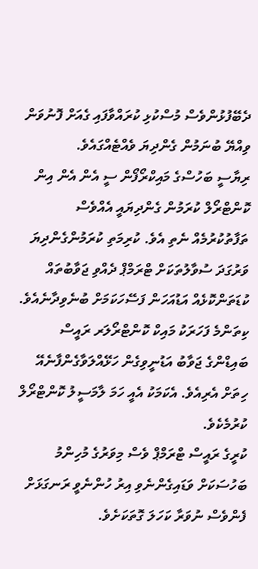ދެބޭފުޅުންވެސް މުސްކުޅި ކުރައްވާފައި ގެއަށް ފޮނުވަން ވިއްޔޭ ބުނަމުން ގެންދިޔަ ވެއްޓެއްގައެވެ.
ރިޔާސީ ބަހުސްގެ މައިކްރޯފޯން ސީ އެން އެން އިން ކޮންޓްރޯލް ކުރަމުން ގެންދިޔައީ އެއްވެސް ތަފާތުކުރުމެއް ނެތި އެވެ. ކުރިމަތި ކުރަމުންގެންދިޔަ ވަރުގަދަ ސުވާލުތަކަށް ޓްރަމްޕް ދެއްވި ޖަވާބުތައް ކުޑަތަންކޮޅެއް އަޑުއަހަން ފަސޭހަކަމަށް ބުނެވިދާނެއެވެ. ކިތަންމެ ފަހަރަކު މައިކް ކޮންޓްރޯލަރ ރައީސް ބައިޑްންގެ ޖަވާބު އަޑުނީވިގެން ހަޅޭއްލަވާގެންފާނެއޭ ހިތަށް އެރިއެވެ. އެކަމަކު އެއީ ހަމަ ލާމަސީލު ކޮންޓްރޯލް ކުރުމެކެވެ.
ކުރީގެ ރައީސް ޓްރަމްޕް ވެސް މިވަރުގެ މުހިންމު ބަހުސަކަށް ވަޑައިގެންނެވި އިރު ހުންނެވީ ރަނގަޅަށް ފެންވެސް ނުވަރާ ކަހަލަ ގޮތަކަށެވެ.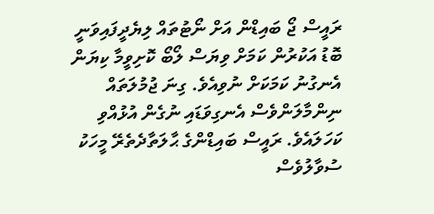ރައީސް ޖޯ ބައިޑްން އަށް ނޯޓުތައް ލިޔެދީފައިވަނީ ބޮޑު އަކުރުން ކަމަށް ވިޔަސް ލޯބޯ ކޮށިވީމާ ކިޔަން އެނގުނު ކަމަކަށް ނުވިއެވެ. ގިނަ ޖުމުލަތައް ނިންމާލަންވެސް އެނގިވަޑައި ނުގެން އުޅުއްވި ކަހަލައެވެ. ރައީސް ބައިޑްންގެ ޙާލަތާދެތެރޭ މީހަކު ސުވާލުވެސް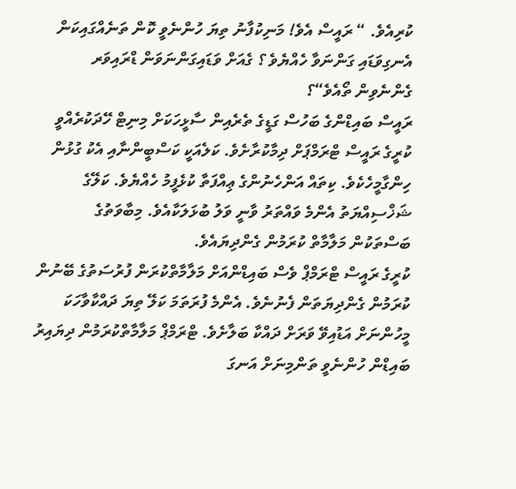ކުރިއެވެ. “ ރައީސް އެވެ! މަނިކުފާނު ތިޔަ ހުންނެވީ ކޮން ތަނެއްގައިކަން އެނގިވަޑައި ގަންނަވާ ހެއްޔެވެ ؟ ގެއަށް ވަޑައިގަންނަވަން ޑްރައިވަރ ގެންނެވިން ތޯއެވެ“؟
ރައީސް ބައިޑްންގެ ބަހުސް ގަޑީގެ ތެރެއިން ސާޅީހަކަށް މިނިޓް ހޭދަކުރެއްވީ ކުރީގެ ރައީސް ޓްރަމްޕަށް ދިމާކުރާށެވެ. ކަލެއަކީ ކަސްބީންނާއި އެކު ގުޅުން ހިންގާމީހެކެވެ. ކިތައް އަންހެނުންގެ ޢިއްފަތާ ކުޅެފީމު ހެއްޔެވެ. ކަލޭގެ ޝަޚްސިއްޔަތު އެންމެ ވައްތަރު ވާނީ ވަލު ބުޅަލަކާއެވެ. މިބާވަތުގެ ބަސްތަކުން މަލާމާތް ކުރަމުން ގެންދިޔައެވެ.
ކުރީގެ ރައީސް ޓްރަމްޕް ވެސް ބައިޑްންއަށް މަލާމާތްކުރަން ފުރުސަތުގެ ބޭނުން ކުރަމުން ގެންދިޔަތަން ފެނުނެވެ. އެންމެ ފުރަތަމަ ކަލޭ ތިޔަ ދައްކާވާހަކަ މީހުންނަށް އަޑުއިވޭ ވަރަށް ދައްކާ ބަލާށެވެ. ޓްރަމްޕް މަލާމާތްކުރަމުން ދިޔައިރު ބައިޑްން ހުންނެވީ ތަންމިނަށް އަނގަ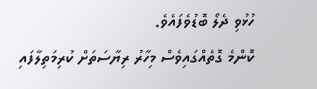ހުޅުވި ދެލޯ ބޮޑުވެފައެވެ.
ކޮންމެ ގޮތެއްގައިވެސް މިހާރު ރިޔާސަތަށް ކުރިމަތިލާފައި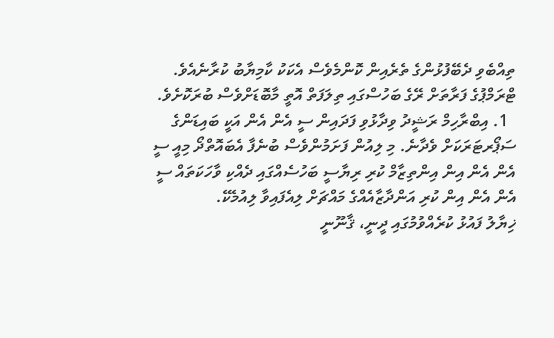ތިއްބެވި ދެބޭފުޅުންގެ ތެރެއިން ކޮންމެވެސް އެކަކު ކާމިޔާބު ކުރާނެއެވެ. ޓްރަމްޕުގެ ފަރާތަށް ރޭގެ ބަހުސްގައި ތިލަފަތް އޮތީ މާބޮޑަށްވެސް ބުރަކޮށެވެ.
  1. އިބްރާހިމް ރަޝީދު ވިދާޅުވި ފަދައިން ސީ އެން އެން އަކީ ބައިޑަންގެ ސަޕޯރޓަރަކަށް ވެދާނެ. މި ލިއުން ފަށަމުންވެސް ބުނެފާ އެބައޮތްދޯ މިއީ ސީ އެން އެން އިން އިންތިޒާމް ކުރި ރިޔާސީ ބަހުސެއްގައި ދެއްކި ވާހަކަތައް ސީ އެން އެން އިން ކުރި އަންދާޒާއެއްގެ މައްޗަށް ލިއެފައިވާ ލިއުމެކޭ.
ޚިޔާލު ފައުޅު ކުރެއްވުމުގައި ދީނީ، ޤާނޫނީ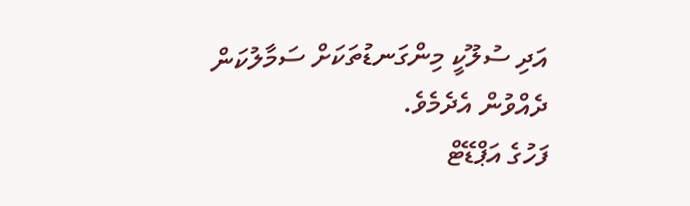އަދި ސުލޫކީ މިންގަނޑުތަކަށް ސަމާލުކަން ދެއްވުން އެދެމެވެ.
ފަހުގެ އަޕްޑޭޓް